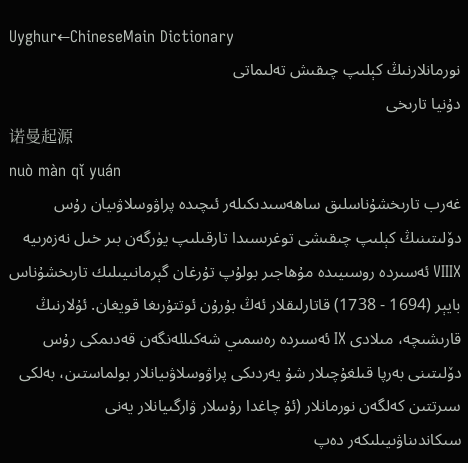Uyghur←ChineseMain Dictionary
نورمانلارنىڭ كېلىپ چىقىش تەلىماتى
دۇنيا تارىخى
诺曼起源
nuò màn qǐ yuán
غەرب تارىخشۇناسلىق ساھەسىدىكىلەر ئىچىدە پراۋوسلاۋىيان رۇس دۆلىتىنىڭ كېلىپ چىقىشى توغرىسىدا تارقىلىپ يۈرگەن بىر خىل نەزەرىيە ⅧⅩ ئەسىردە روسىيىدە مۇھاجىر بولۇپ تۇرغان گېرمانىيىلىك تارىخشۇناس بايېر (1694 - 1738) قاتارلىقلار ئەڭ بۇرۇن ئوتتۇرىغا قويغان. ئۇلارنىڭ قارىشىچە، مىلادى Ⅸ ئەسىردە رەسمىي شەكىللەنگەن قەدىمكى رۇس دۆلىتىنى بەرپا قىلغۇچىلار شۇ يەردىكى پراۋوسلاۋىيانلار بولماستىن، بەلكى سىرتتىن كەلگەن نورمانلار (ئۇ چاغدا رۇسلار ۋارگىيانلار يەنى سىكاندىناۋىيىلىكەر دەپ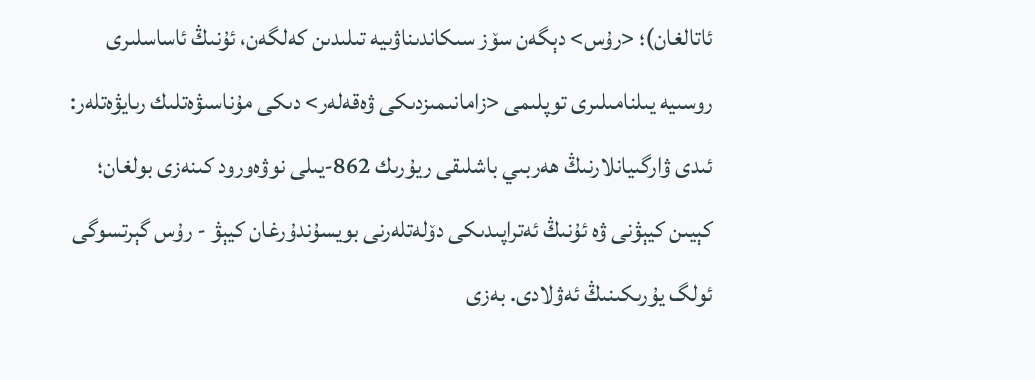ئاتالغان)؛ <رۇس> دېگەن سۆز سىكاندىناۋىيە تىلىدىن كەلگەن، ئۇنىڭ ئاساسلىرى روسىيە يىلنامىلىرى توپلىمى <زامانىمىزدىكى ۋەقەلەر> دىكى مۇناسىۋەتلىك رىايۋەتلەر: ئىدى ۋارگىيانلارنىڭ ھەربىي باشلىقى ريۇرىك 862-يىلى نوۋەورود كىنەزى بولغان؛ كېيىن كيېۋنى ۋە ئۇنىڭ ئەتراپىدىكى دۆلەتلەرنى بويسۇندۇرغان كيېۋ - رۇس گېرتسوگى ئولگ يۇرىكىنىڭ ئەۋلادى. بەزى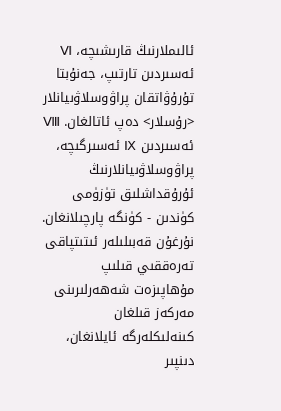ئالىملارنىڭ قارىشىچە، Ⅵ ئەسىردىن تارتىپ، جەنۇبتا تۇرۇۋاتقان پراۋوسلاۋىيانلار <رۇسلار> دەپ ئاتالغان. Ⅷ ئەسىردىن Ⅸ ئەسىرگىچە، پراۋوسلاۋىيانلارنىڭ ئۇرۇقداشلىق تۈزۈمى كۈندىن - كۈنگە پارچىلانغان. نۇرغۇن قەبىلىلەر ئىتىتپاقى تەرەققىي قىلىپ مۇھاپىزەت شەھەرلىرىنى مەركەز قىلغان كىنەلىكلەرگە ئايلانغان، دىنپىر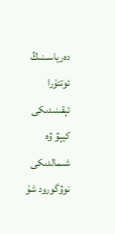دەرياسىنىڭ ئوتتۇرا ئېقىنىدىكى كيېۋ ۋە شىمالدىكى نوۋگورود شۇ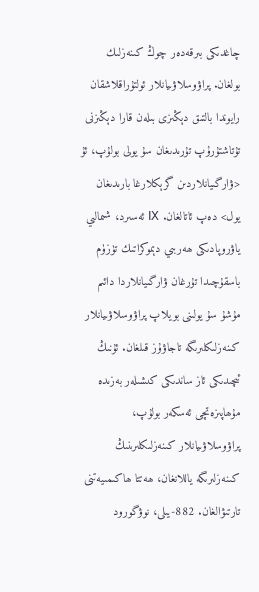چاغدىكى بىرقەدەر چوڭ كىنەزلىك بولغان. پراۋوسلاۋىيانلار ئولتۇراقلاشقان رايوندا بالتىق دېڭىزى بىلەن قارا دېڭىزنى تۇتاشتۇرۇپ تۇرىدىغان سۇ يولى بولۇپ، ئۇ <ۋارگىيانلاردىن گرېكلارغا بارىدىغان يول> دەپ ئاتالغان. Ⅸ ئەسىرد، شىمالىي ياۋروپادىكى ھەربىي دېموكراتىك تۈزۈم باسقۇچىدا تۇرغان ۋارگىيانلاردا دائىم مۇشۇ سۇ يولىنى بويلاپ پراۋوسلاۋىيانلار كىنەزلىكلىرىگە تاجاۋۇز قىلغان. ئۇنىڭ ئىچىدىكى ئاز ساندىكى كىشىلەر بەزىدە مۇھاپىزەتچى ئەسكەر بولۇپ، پراۋوسلاۋىيانلار كىنەزلىكلىرىنىڭ كىنەزلىرىگە ياللانغان، ھەتتا ھاكىمىيەتنى تارتىۋالغان. 882-يىلى، نوۋگورود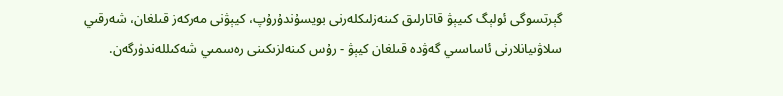گېرتسوگى ئولېگ كىيېۋ قاتارلىق كىنەزلىكلەرنى بويسۇندۇرۇپ، كيېۋنى مەركەز قىلغان، شەرقىي سلاۋىيانلارنى ئاساسىي گەۋدە قىلغان كيېۋ - رۇس كىنەلزىكىنى رەسمىي شەكىللەندۈرگەن.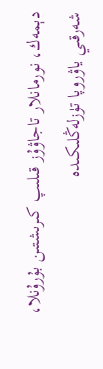دېمەك، نورمانلار تاجاۋۇز قىلىپ كىرىشتىن بۇرۇنلا، شەرقىي ياۋروپا تۈزلەڭلىكىدە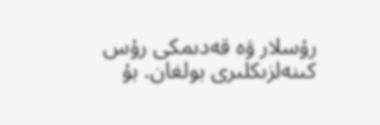رۇسلار ۋە قەدىمكى رۇس كىنەلزىكلىرى بولغان. بۇ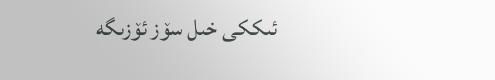ئىككى خىل سۆز ئۆزىگە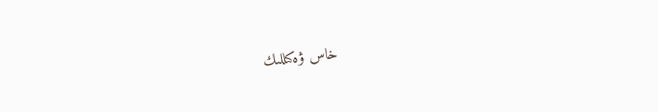خاس ۋەكىللىك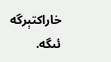خاراكتېرگە ئىگە.